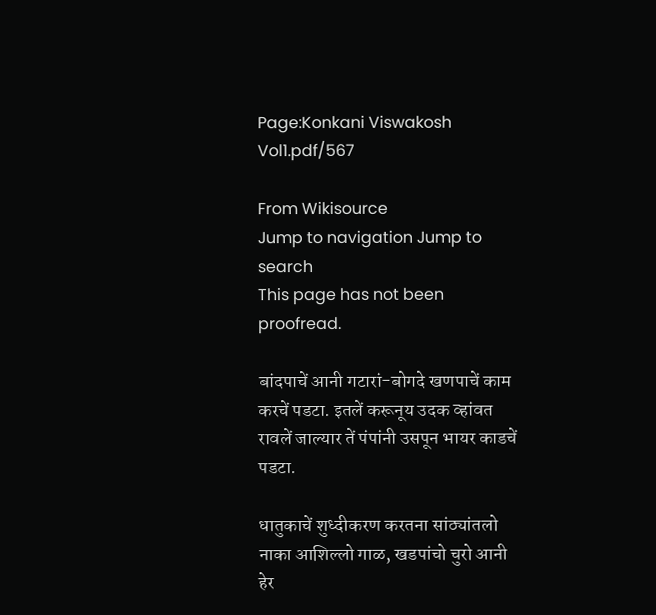Page:Konkani Viswakosh Vol1.pdf/567

From Wikisource
Jump to navigation Jump to search
This page has not been proofread.

बांदपाचें आनी गटारां-बोगदे खणपाचें काम करचें पडटा. इतलें करूनूय उदक व्हांवत रावलें जाल्यार तें पंपांनी उसपून भायर काडचें पडटा.

धातुकाचें शुध्दीकरण करतना सांठ्यांतलो नाका आशिल्लो गाळ, खडपांचो चुरो आनी हेर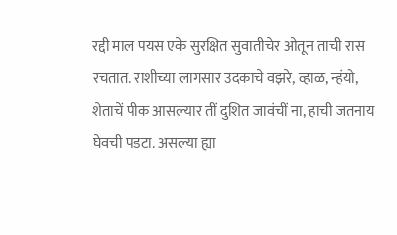रद्दी माल पयस एके सुरक्षित सुवातीचेर ओतून ताची रास रचतात. राशीच्या लागसार उदकाचे वझरे, व्हाळ, न्हंयो, शेताचें पीक आसल्यार तीं दुशित जावंचीं ना, हाची जतनाय घेवची पडटा. असल्या ह्या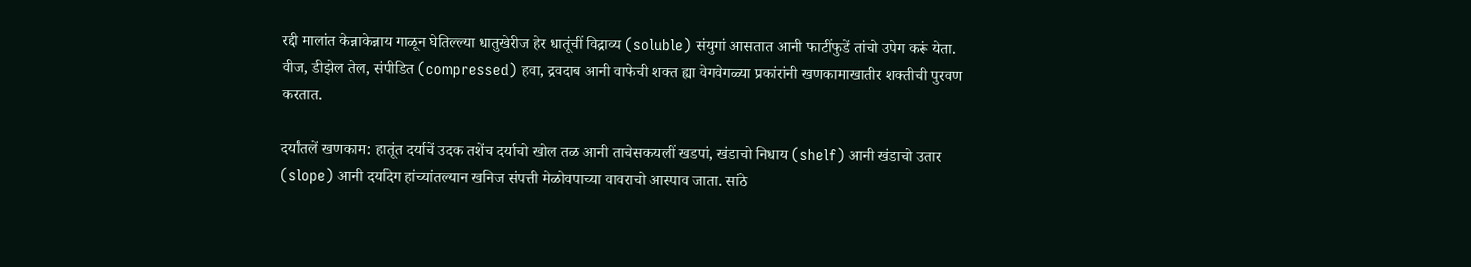रद्दी मालांत केन्नाकेन्नाय गाळून घेतिल्ल्या धातुखेरीज हेर धातूंचीं विद्राव्य (soluble) संयुगां आसतात आनी फाटींफुडें तांचो उपेग करूं येता. वीज, डीझेल तेल, संपीडित (compressed) हवा, द्रवदाब आनी वाफेची शक्त ह्या वेगवेगळ्या प्रकांरांनी खणकामाखातीर शक्तीची पुरवण करतात.

दर्यांतलें खणकाम: हातूंत दर्याचें उदक तशेंच दर्याचो खोल तळ आनी ताचेसकयलीं खडपां, खंडाचो निधाय (shelf) आनी खंडाचो उतार (slope) आनी दर्यादेग हांच्यांतल्यान खनिज संपत्ती मेळोवपाच्या वावराचो आस्पाव जाता. सांठे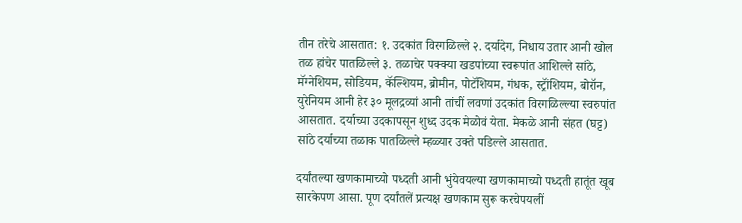तीन तरेचे आसतात: १. उदकांत विरगळिल्ले २. दर्यादेग, निधाय उतार आनी खोल तळ हांचेर पातळिल्ले ३. तळाचेर पक्क्या खडपांच्या स्वरूपांत आशिल्ले सांठे, मॅग्नेशियम, सोडियम, कॅल्शियम, ब्रोमीन, पोटॅशियम, गंधक, स्ट्रॉंशियम, बोरॉन, युरेनियम आनी हेर ३० मूलद्रव्यां आनी तांचीं लवणां उदकांत विरगळिल्ल्या स्वरुपांत आसतात. दर्याच्या उदकापसून शुध्द उदक मेळोवं येता. मेकळे आनी संहत (घट्ट) सांठे दर्याच्या तळाक पातळिल्ले म्हळ्यार उक्ते पडिल्ले आसतात.

दर्यांतल्या खणकामाच्यो पध्दती आनी भुंयेवयल्या खणकामाच्यो पध्दती हातूंत खूब सारकेपण आसा. पूण दर्यांतलें प्रत्यक्ष खणकाम सुरू करचेपयलीं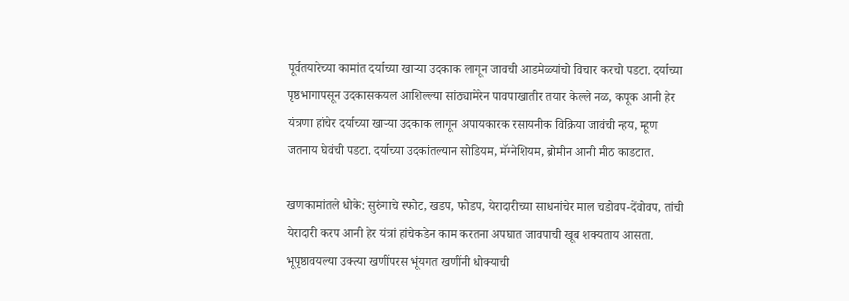पूर्वतयारेच्या कामांत दर्याच्या खाऱ्या उदकाक लागून जावची आडमेळ्यांचो विचार करचो पडटा. दर्याच्या पृष्ठभागापसून उदकासकयल आशिल्ल्या सांठ्यामेरेन पावपाखातीर तयार केल्ले नळ, कपूक आनी हेर यंत्रणा हांचेर दर्याच्या खाऱ्या उदकाक लागून अपायकारक रसायनीक विक्रिया जावंची न्हय, म्हूण जतनाय घेवंची पडटा. दर्याच्या उदकांतल्यान सोडियम, मॅग्नेशियम, ब्रोमीन आनी मीठ काडटात.

खणकामांतले धोके: सुरुंगाचे स्फोट, खडप, फोडप, येरादारीच्या साधनांचेर माल चडोवप-देंवोवप, तांची येरादारी करप आनी हेर यंत्रां हांचेकडेन काम करतना अपघात जावपाची खूब शक्यताय आसता. भूपृष्ठावयल्या उक्त्या खणींपरस भूंयगत खणींनी धोक्याची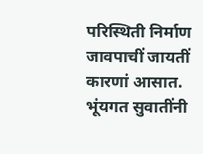परिस्थिती निर्माण जावपाचीं जायतीं कारणां आसात. भूंयगत सुवातींनी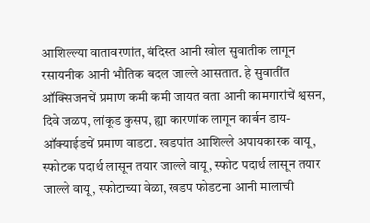आशिल्ल्या वातावरणांत, बंदिस्त आनी खोल सुवातीक लागून रसायनीक आनी भौतिक बदल जाल्ले आसतात. हे सुवातींत ऑक्सिजनचें प्रमाण कमी कमी जायत वता आनी कामगारांचें श्वसन, दिवे जळप, लांकूड कुसप, ह्या कारणांक लागून कार्बन डाय-ऑक्याईडचें प्रमाण वाडटा. खडपांत आशिल्ले अपायकारक वायू, स्फोटक पदार्थ लासून तयार जाल्ले वायू, स्फोट पदार्थ लासून तयार जाल्ले वायू, स्फोटाच्या वेळा, खडप फोडटना आनी मालाची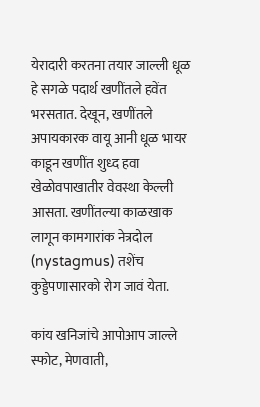येरादारी करतना तयार जाल्ली धूळ हे सगळे पदार्थ खणींतले हवेंत भरसतात. देखून, खणींतले अपायकारक वायू आनी धूळ भायर काडून खणींत शुध्द हवा खेळोवपाखातीर वेवस्था केल्ली आसता. खणींतल्या काळखाक लागून कामगारांक नेत्रदोल (nystagmus) तशेंच कुड्डेपणासारको रोग जावं येता.

कांय खनिजांचे आपोआप जाल्ले स्फोट, मेणवाती,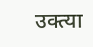उक्त्या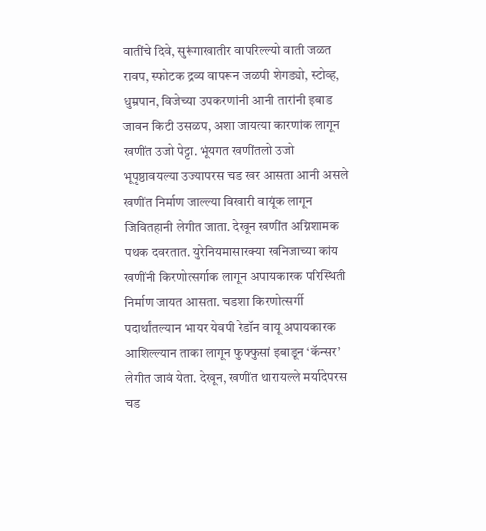वातींचे दिवे, सुरूंगाखातीर वापरिल्ल्यो वाती जळत रावप, स्फोटक द्रव्य वापरून जळपी शेगड्यो, स्टोव्ह, धुम्रपान, विजेच्या उपकरणांनी आनी तारांनी इबाड जावन किटी उसळप, अशा जायत्या कारणांक लागून खणींत उजो पेट्टा. भूंयगत खणींतलो उजो भूपृष्ठावयल्या उज्यापरस चड खर आसता आनी असले खणींत निर्माण जाल्ल्या विखारी वायूंक लागून जिवितहानी लेगीत जाता. देखून खणींत अग्निशामक पथक दवरतात. युरेनियमासारक्या खनिजाच्या कांय खणींनी किरणोत्सर्गाक लागून अपायकारक परिस्थिती निर्माण जायत आसता. चडशा किरणोत्सर्गी पदार्थांतल्यान भायर येवपी रेडॉन वायू अपायकारक आशिल्ल्यान ताका लागून फुफ्फुसां इबाडून ‘कॅन्सर’ लेगीत जावं येता. देखून, खणींत थारायल्ले मर्यादेपरस चड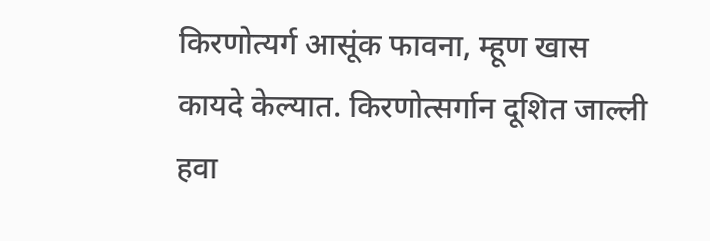किरणोत्यर्ग आसूंक फावना, म्हूण खास कायदे केल्यात. किरणोत्सर्गान दूशित जाल्ली हवा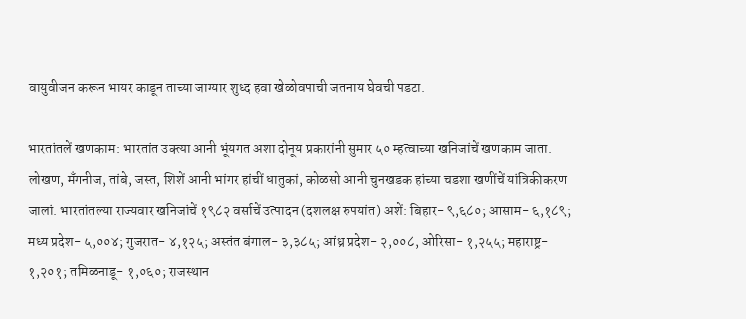वायुवीजन करून भायर काडून ताच्या जाग्यार शुध्द हवा खेळोवपाची जतनाय घेवची पडटा.

भारतांतलें खणकाम: भारतांत उक्त्या आनी भूंयगत अशा दोनूय प्रकारांनी सुमार ५० म्हत्वाच्या खनिजांचें खणकाम जाता. लोखण, मॅंगनीज, तांबे, जस्त, शिशें आनी भांगर हांचीं धातुकां, कोळसो आनी चुनखडक हांच्या चडशा खणींचें यांत्रिकीकरण जालां. भारतांतल्या राज्यवार खनिजांचें १९८२ वर्साचें उत्पादन (दशलक्ष रुपयांत) अशें: बिहार- ९,६८०; आसाम- ६,१८९; मध्य प्रदेश- ५,००४; गुजरात- ४,१२५; अस्तंत बंगाल- ३,३८५; आंध्र प्रदेश- २,००८, ओरिसा- १,२५५; महाराष्ट्र- १,२०१; तमिळनाडू- १,०६०; राजस्थान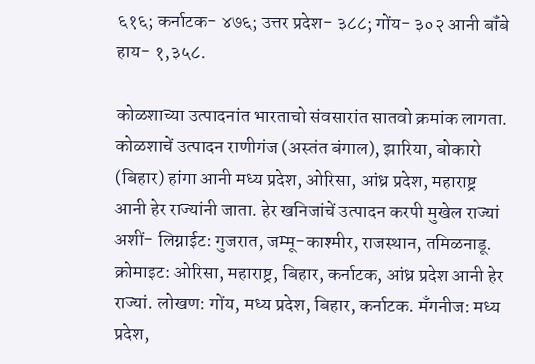६१६; कर्नाटक- ४७६; उत्तर प्रदेश- ३८८; गोंय- ३०२ आनी बॉंबे हाय- १,३५८.

कोळशाच्या उत्पादनांत भारताचो संवसारांत सातवो क्रमांक लागता. कोळशाचें उत्पादन राणीगंज (अस्तंत बंगाल), झारिया, बोकारो (बिहार) हांगा आनी मध्य प्रदेश, ओरिसा, आंध्र प्रदेश, महाराष्ट्र आनी हेर राज्यांनी जाता. हेर खनिजांचें उत्पादन करपी मुखेल राज्यां अशीं- लिग्नाईट: गुजरात, जम्मू-काश्मीर, राजस्थान, तमिळनाडू. क्रोमाइट: ओरिसा, महाराष्ट्र, बिहार, कर्नाटक, आंध्र प्रदेश आनी हेर राज्यां. लोखण: गोंय, मध्य प्रदेश, बिहार, कर्नाटक. मॅंगनीज: मध्य प्रदेश,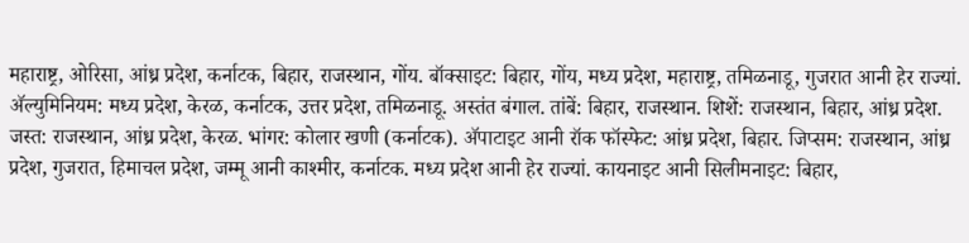महाराष्ट्र, ओरिसा, आंध्र प्रदेश, कर्नाटक, बिहार, राजस्थान, गोंय. बॉक्साइट: बिहार, गोंय, मध्य प्रदेश, महाराष्ट्र, तमिळनाडू, गुजरात आनी हेर राज्यां. ॲल्युमिनियम: मध्य प्रदेश, केरळ, कर्नाटक, उत्तर प्रदेश, तमिळनाडू. अस्तंत बंगाल. तांबें: बिहार, राजस्थान. शिशें: राजस्थान, बिहार, आंध्र प्रदेश. जस्त: राजस्थान, आंध्र प्रदेश, केरळ. भांगर: कोलार खणी (कर्नाटक). ॲपाटाइट आनी रॉक फॉस्फेट: आंध्र प्रदेश, बिहार. जिप्सम: राजस्थान, आंध्र प्रदेश, गुजरात, हिमाचल प्रदेश, जम्मू आनी काश्मीर, कर्नाटक. मध्य प्रदेश आनी हेर राज्यां. कायनाइट आनी सिलीमनाइट: बिहार,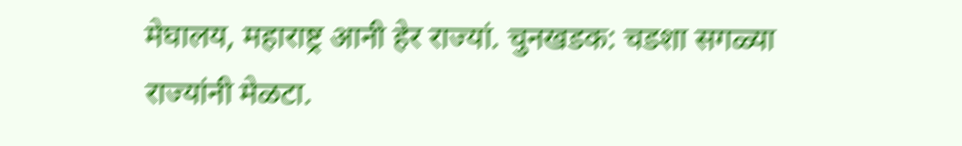मेघालय, महाराष्ट्र आनी हेर राज्यां. चुनखडक: चडशा सगळ्या राज्यांनी मेळटा.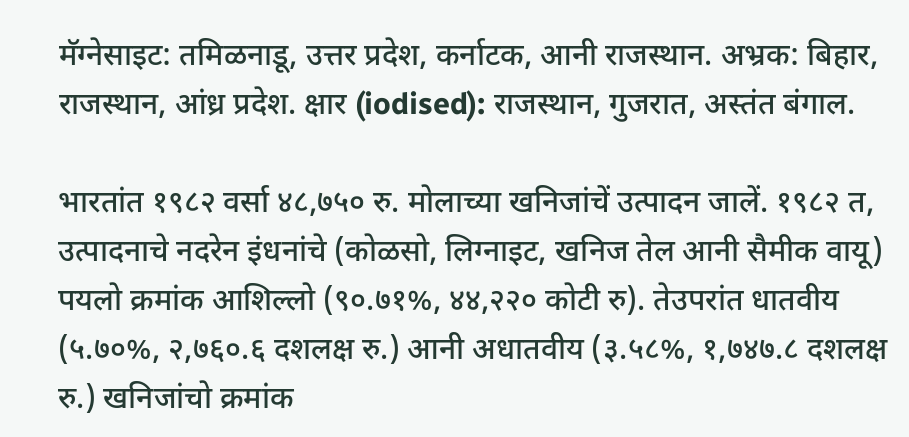मॅग्नेसाइट: तमिळनाडू, उत्तर प्रदेश, कर्नाटक, आनी राजस्थान. अभ्रक: बिहार, राजस्थान, आंध्र प्रदेश. क्षार (iodised): राजस्थान, गुजरात, अस्तंत बंगाल.

भारतांत १९८२ वर्सा ४८,७५० रु. मोलाच्या खनिजांचें उत्पादन जालें. १९८२ त, उत्पादनाचे नदरेन इंधनांचे (कोळसो, लिग्नाइट, खनिज तेल आनी सैमीक वायू) पयलो क्रमांक आशिल्लो (९०.७१%, ४४,२२० कोटी रु). तेउपरांत धातवीय (५.७०%, २,७६०.६ दशलक्ष रु.) आनी अधातवीय (३.५८%, १,७४७.८ दशलक्ष रु.) खनिजांचो क्रमांक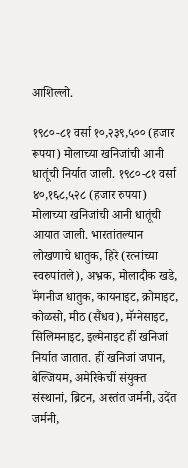आशिल्लो.

१९८०-८१ वर्सा १०,२३९,५०० (हजार रूपया) मोलाच्या खनिजांची आनी धातूंची निर्यात जाली. १९८०-८१ वर्सा ४०,१६८,५२८ (हजार रुपया) मोलाच्या खनिजांची आनी धातूंची आयात जाली. भारतांतल्यान लोखणाचे धातुक, हिरे (रत्नांच्या स्वरुपांतले), अभ्रक, मोलादीक खडे, मॅंगनीज धातुक, कायनाइट, क्रोमाइट, कोळसो, मीठ (सैंधव), मॅग्नेसाइट, सिलिमनाइट, इल्मेनाइट हीं खनिजां निर्यात जातात. हीं खनिजां जपान, बेल्जियम, अमेरिकेचीं संयुक्त संस्थानां, ब्रिटन, अस्तंत जर्मनी, उदेंत जर्मनी,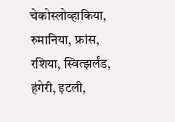चेकोस्लोव्हाकिया, रुमानिया, फ्रांस, रशिया, स्वित्झर्लंड, हंगेरी, इटली,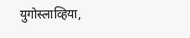युगोस्लाव्हिया,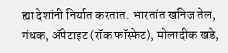ह्या देशांनी निर्यात करतात. भारतांत खनिज तेल, गंधक, ॲपेटाइट (रॉक फॉस्फेट), मोलादीक खडे,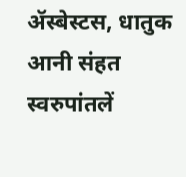ॲस्बेस्टस, धातुक आनी संहत स्वरुपांतलें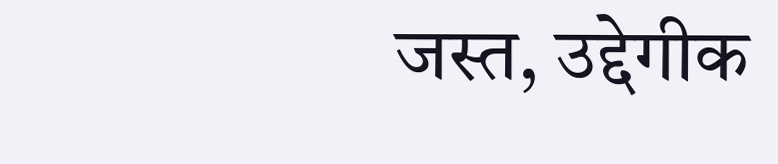जस्त, उद्देगीक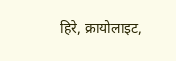हिरे, क्रायोलाइट,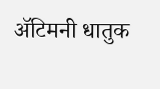ॲटिमनी धातुक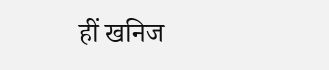हीं खनिज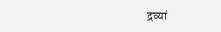द्रव्यां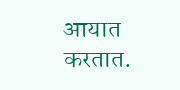आयात करतात.